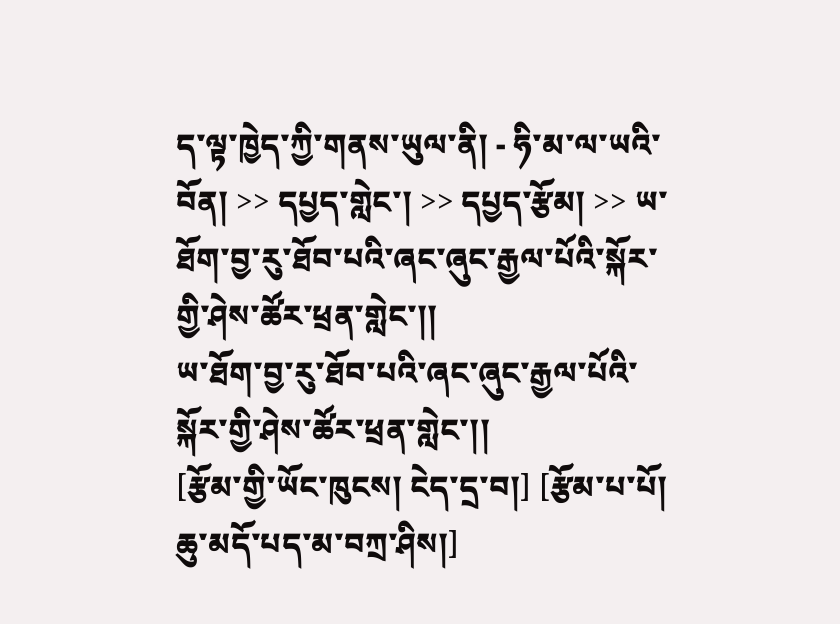ད་ལྟ་ཁྱེད་ཀྱི་གནས་ཡུལ་ནི། - ཧི་མ་ལ་ཡའི་བོན། >> དཔྱད་གླེང་། >> དཔྱད་རྩོམ། >> ཡ་ཐོག་བྱ་རུ་ཐོབ་པའི་ཞང་ཞུང་རྒྱལ་པོའི་སྐོར་གྱི་ཤེས་ཚོར་ཕྲན་གླེང་།།
ཡ་ཐོག་བྱ་རུ་ཐོབ་པའི་ཞང་ཞུང་རྒྱལ་པོའི་སྐོར་གྱི་ཤེས་ཚོར་ཕྲན་གླེང་།།
[རྩོམ་གྱི་ཡོང་ཁུངས། ངེད་དྲ་བ།] [རྩོམ་པ་པོ། ཆུ་མདོ་པད་མ་བཀྲ་ཤིས།]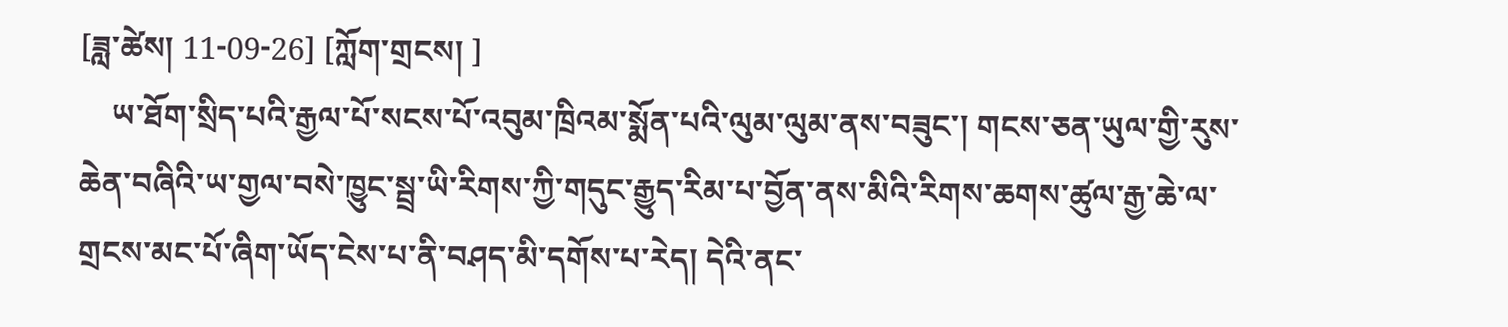[ཟླ་ཚེས། 11-09-26] [ཀློག་གྲངས། ]
    ཡ་ཐོག་སྲིད་པའི་རྒྱལ་པོ་སངས་པོ་འབུམ་ཁྲིའམ་སྨོན་པའི་ལུམ་ལུམ་ནས་བཟུང་། གངས་ཅན་ཡུལ་གྱི་རུས་ཆེན་བཞིའི་ཡ་གྱལ་བསེ་ཁྱུང་སྦྲ་ཡི་རིགས་ཀྱི་གདུང་རྒྱུད་རིམ་པ་བྱོན་ནས་མིའི་རིགས་ཆགས་ཚུལ་རྒྱ་ཆེ་ལ་གྲངས་མང་པོ་ཞིག་ཡོད་ངེས་པ་ནི་བཤད་མི་དགོས་པ་རེད། དེའི་ནང་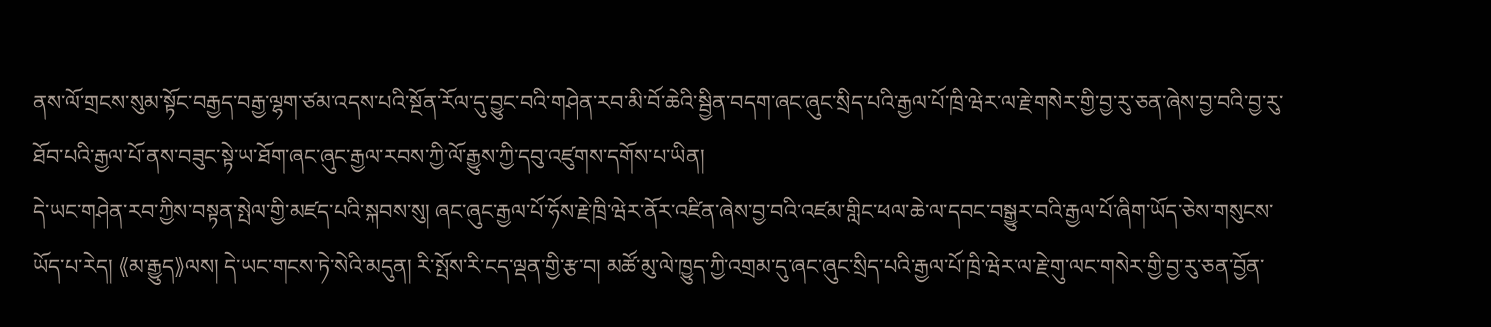ནས་ལོ་གྲངས་སུམ་སྟོང་བརྒྱད་བརྒྱ་ལྷག་ཙམ་འདས་པའི་སྔོན་རོལ་དུ་བྱུང་བའི་གཤེན་རབ་མི་བོ་ཆེའི་སྦྱིན་བདག་ཞང་ཞུང་སྲིད་པའི་རྒྱལ་པོ་ཁྲི་ཝེར་ལ་རྗེ་གསེར་གྱི་བྱ་རུ་ཅན་ཞེས་བྱ་བའི་བྱ་རུ་ཐོབ་པའི་རྒྱལ་པོ་ནས་བཟུང་སྟེ་ཡ་ཐོག་ཞང་ཞུང་རྒྱལ་རབས་ཀྱི་ལོ་རྒྱུས་ཀྱི་དབུ་འཛུགས་དགོས་པ་ཡིན།
དེ་ཡང་གཤེན་རབ་ཀྱིས་བསྟན་སྤེལ་གྱི་མཛད་པའི་སྐབས་སུ། ཞང་ཞུང་རྒྱལ་པོ་ཧོས་རྗེ་ཁྲི་ཝེར་ནོར་འཛིན་ཞེས་བྱ་བའི་འཛམ་གླིང་ཕལ་ཆེ་ལ་དབང་བསྒྱུར་བའི་རྒྱལ་པོ་ཞིག་ཡོད་ཅེས་གསུངས་ཡོད་པ་རེད། 《མ་རྒྱུད》ལས། དེ་ཡང་གངས་ཏེ་སེའི་མདུན། རི་སྤོས་རི་ངད་ལྡན་གྱི་རྩ་བ། མཚོ་མུ་ལེ་ཁྱུད་ཀྱི་འགྲམ་དུ་ཞང་ཞུང་སྲིད་པའི་རྒྱལ་པོ་ཁྲི་ཝེར་ལ་རྗེ་གུ་ལང་གསེར་གྱི་བྱ་རུ་ཅན་བྱོན་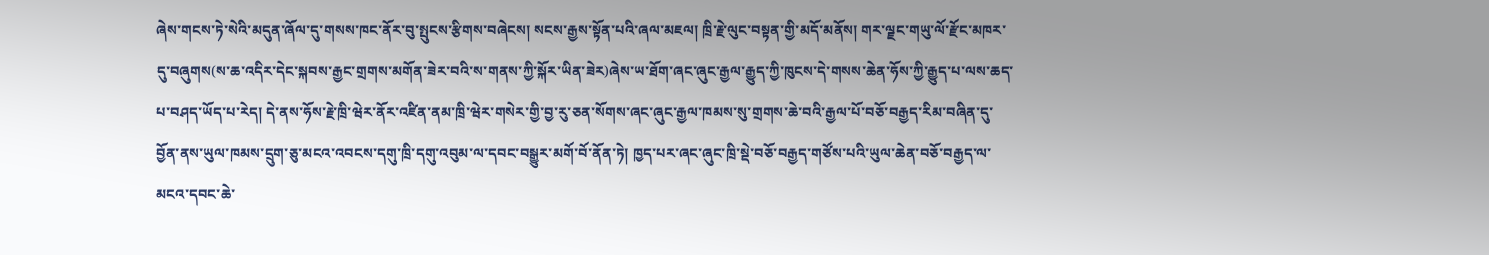ཞེས་གངས་ཏེ་སེའི་མདུན་ཞོལ་དུ་གསས་ཁང་ནོར་བུ་སྤུངས་རྩིགས་བཞེངས། སངས་རྒྱས་སྟོན་པའི་ཞལ་མཇལ། ཁྲི་རྗེ་ལུང་བསྟན་གྱི་མདོ་མནོས། གར་ལྗང་གཡུ་ལོ་རྫོང་མཁར་དུ་བཞུགས(ས་ཆ་འདིར་དེང་སྐབས་རྒྱང་གྲགས་མགོན་ཟེར་བའི་ས་གནས་ཀྱི་སྐོར་ཡིན་ཟེར)ཞེས་ཡ་ཐོག་ཞང་ཞུང་རྒྱལ་རྒྱུད་ཀྱི་ཁུངས་དེ་གསས་ཆེན་ཧོས་ཀྱི་རྒྱུད་པ་ལས་ཆད་པ་བཤད་ཡོད་པ་རེད། དེ་ནས་ཧོས་རྗེ་ཁྲི་ཝེར་ནོར་འཛིན་ནམ་ཁྲི་ཝེར་གསེར་གྱི་བྱ་རུ་ཅན་སོགས་ཞང་ཞུང་རྒྱལ་ཁམས་སུ་གྲགས་ཆེ་བའི་རྒྱལ་པོ་བཅོ་བརྒྱད་རིམ་བཞིན་དུ་བྱོན་ནས་ཡུལ་ཁམས་དྲུག་ཅུ་མངའ་འབངས་དགུ་ཁྲི་དགུ་འབུམ་ལ་དབང་བསྒྱུར་མགོ་བོ་ནོན་ཏེ། ཁྱད་པར་ཞང་ཞུང་ཁྲི་སྡེ་བཅོ་བརྒྱད་གཙོས་པའི་ཡུལ་ཆེན་བཅོ་བརྒྱད་ལ་མངའ་དབང་ཆེ་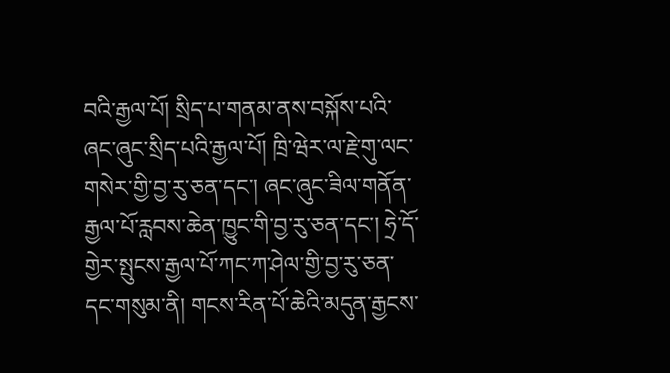བའི་རྒྱལ་པོ། སྲིད་པ་གནམ་ནས་བསྐོས་པའི་ཞང་ཞུང་སྲིད་པའི་རྒྱལ་པོ། ཁྲི་ཝེར་ལ་རྗེ་གུ་ལང་གསེར་གྱི་བྱ་རུ་ཅན་དང་། ཞང་ཞུང་ཟིལ་གནོན་རྒྱལ་པོ་རླབས་ཆེན་ཁྱུང་གི་བྱ་རུ་ཅན་དང་། ཧྲེ་དོ་གྱེར་སྤུངས་རྒྱལ་པོ་ཀང་ཀ་ཤེལ་གྱི་བྱ་རུ་ཅན་དང་གསུམ་ནི། གངས་རིན་པོ་ཆེའི་མདུན་རྒྱངས་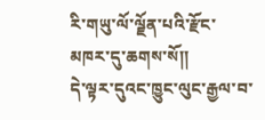རི་གཡུ་ལོ་ལྗོན་པའི་རྫོང་མཁར་དུ་ཆགས་སོ༎
དེ་ལྟར་དུའང་ཁྱུང་ལུང་རྒྱལ་བ་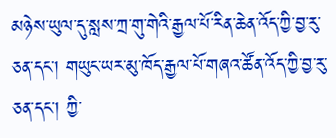མཉེས་ཡུལ་དུ་སླས་ཀྲ་གུ་གེའི་རྒྱལ་པོ་རིན་ཆེན་འོད་ཀྱི་བྱ་རུ་ཅན་དང་། གཡུང་ཡར་མུ་ཁོད་རྒྱལ་པོ་གཞའ་ཚོན་འོད་ཀྱི་བྱ་རུ་ཅན་དང་། ཀྱི་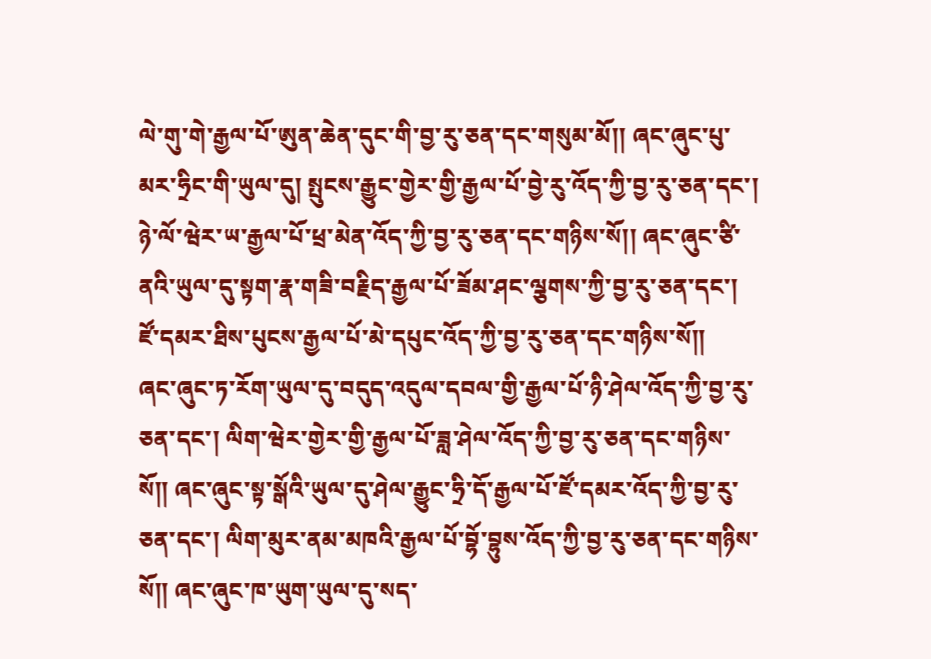ལེ་གུ་གེ་རྒྱལ་པོ་ཨུན་ཆེན་དུང་གི་བྱ་རུ་ཅན་དང་གསུམ་མོ།། ཞང་ཞུང་པུ་མར་ཧྲིང་གི་ཡུལ་དུ། སྤུངས་རྒྱུང་གྱེར་གྱི་རྒྱལ་པོ་བྱེ་རུ་འོད་ཀྱི་བྱ་རུ་ཅན་དང་། ཉེ་ལོ་ཝེར་ཡ་རྒྱལ་པོ་ཕྲ་མེན་འོད་ཀྱི་བྱ་རུ་ཅན་དང་གཉིས་སོ།། ཞང་ཞུང་ཙི་ནའི་ཡུལ་དུ་སྟག་རྣ་གཟི་བརྗིད་རྒྱལ་པོ་ཟོམ་ཤང་ལྕགས་ཀྱི་བྱ་རུ་ཅན་དང་། ཛོ་དམར་ཐིས་པུངས་རྒྱལ་པོ་མེ་དཔུང་འོད་ཀྱི་བྱ་རུ་ཅན་དང་གཉིས་སོ༎
ཞང་ཞུང་ཏ་རོག་ཡུལ་དུ་བདུད་འདུལ་དབལ་གྱི་རྒྱལ་པོ་ཉི་ཤེལ་འོད་ཀྱི་བྱ་རུ་ཅན་དང་། ལིག་ཝེར་གྱེར་གྱི་རྒྱལ་པོ་ཟླ་ཤེལ་འོད་ཀྱི་བྱ་རུ་ཅན་དང་གཉིས་སོ༎ ཞང་ཞུང་སྟ་སྒོའི་ཡུལ་དུ་ཤེལ་རྒྱུང་ཧྲི་དོ་རྒྱལ་པོ་ཛོ་དམར་འོད་ཀྱི་བྱ་རུ་ཅན་དང་། ལིག་མུར་ནམ་མཁའི་རྒྱལ་པོ་བྷོ་བྷུས་འོད་ཀྱི་བྱ་རུ་ཅན་དང་གཉིས་སོ༎ ཞང་ཞུང་ཁ་ཡུག་ཡུལ་དུ་སད་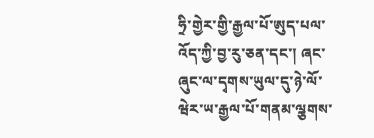ཧྲི་གྱེར་གྱི་རྒྱལ་པོ་ཨུད་པལ་འོད་ཀྱི་བྱ་རུ་ཅན་དང་། ཞང་ཞུང་ལ་དྭགས་ཡུལ་དུ་ཉེ་ལོ་ཝེར་ཡ་རྒྱལ་པོ་གནམ་ལྕགས་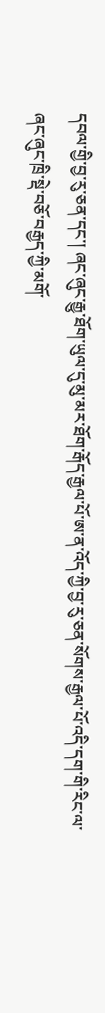དབལ་གྱི་བྱ་རུ་ཅན་དང་། ཞང་ཞུང་རྒྱུ་ཐོག་ཡུལ་དུ་མུ་མར་ཐོག་རྒོད་རྒྱལ་པོ་ཨ་ན་འོད་ཀྱི་བྱ་རུ་ཅན་སོགས་རྒྱལ་པོ་འདི་དག་གི་རིང་ལ་ཞང་ཞུང་ཁྲི་སྡེ་བཅོ་བརྒྱད་ཀྱི་མགོ་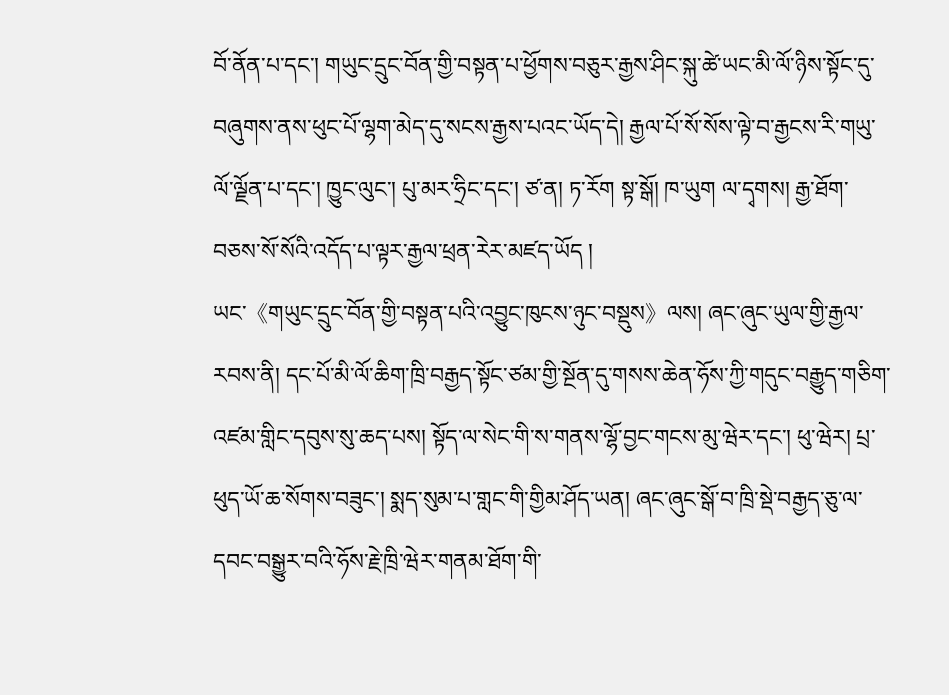བོ་ནོན་པ་དང་། གཡུང་དྲུང་བོན་གྱི་བསྟན་པ་ཕྱོགས་བཅུར་རྒྱས་ཤིང་སྐུ་ཚེ་ཡང་མི་ལོ་ཉིས་སྟོང་དུ་བཞུགས་ནས་ཕུང་པོ་ལྷག་མེད་དུ་སངས་རྒྱས་པའང་ཡོད་དེ། རྒྱལ་པོ་སོ་སོས་ལྟེ་བ་རྒྱངས་རི་གཡུ་ལོ་ལྗོན་པ་དང་། ཁྱུང་ལུང་། པུ་མར་ཧྲིང་དང་། ཙ་ན། ཏ་རོག སྟ་སྒོ། ཁ་ཡུག ལ་དྭགས། རྒྱ་ཐོག་བཅས་སོ་སོའི་འདོད་པ་ལྟར་རྒྱལ་ཕྲན་རེར་མཛད་ཡོད །
ཡང་《གཡུང་དྲུང་བོན་གྱི་བསྟན་པའི་འབྱུང་ཁུངས་ཉུང་བསྡུས》ལས། ཞང་ཞུང་ཡུལ་གྱི་རྒྱལ་རབས་ནི། དང་པོ་མི་ལོ་ཆིག་ཁྲི་བརྒྱད་སྟོང་ཙམ་གྱི་སྔོན་དུ་གསས་ཆེན་ཧོས་ཀྱི་གདུང་བརྒྱུད་གཅིག་འཛམ་གླིང་དབུས་སུ་ཆད་པས། སྟོད་ལ་སེང་གི་ས་གནས་ལྷོ་བྱང་གངས་མུ་ཝེར་དང་། ཕུ་ཝེར། པྲ་ཕུད་ཡོ་ཆ་སོགས་བཟུང་། སྨད་སུམ་པ་གླང་གི་གྱིམ་ཤོད་ཡན། ཞང་ཞུང་སྒོ་བ་ཁྲི་སྡེ་བརྒྱད་ཅུ་ལ་དབང་བསྒྱུར་བའི་ཧོས་རྗེ་ཁྲི་ཝེར་གནམ་ཐོག་གི་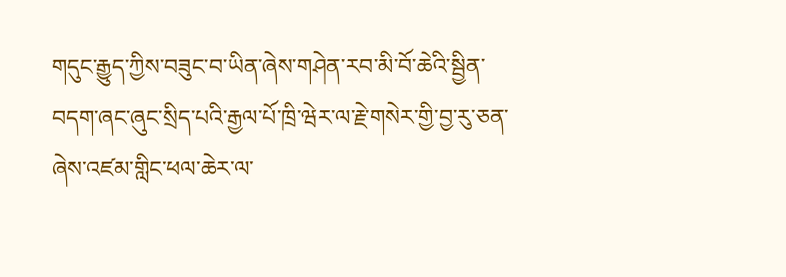གདུང་རྒྱུད་ཀྱིས་བཟུང་བ་ཡིན་ཞེས་གཤེན་རབ་མི་བོ་ཆེའི་སྦྱིན་བདག་ཞང་ཞུང་སྲིད་པའི་རྒྱལ་པོ་ཁྲི་ཝེར་ལ་རྗེ་གསེར་གྱི་བྱ་རུ་ཅན་ཞེས་འཛམ་གླིང་ཕལ་ཆེར་ལ་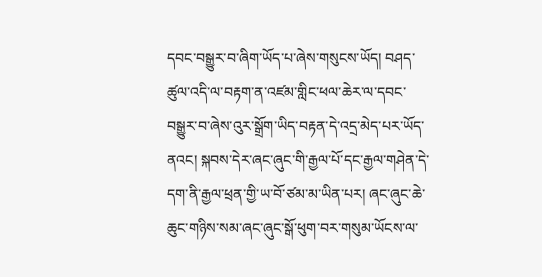དབང་བསྒྱུར་བ་ཞིག་ཡོད་པ་ཞེས་གསུངས་ཡོད། བཤད་ཚུལ་འདི་ལ་བརྟག་ན་འཛམ་གླིང་ཕལ་ཆེར་ལ་དབང་བསྒྱུར་བ་ཞེས་འུར་སྒྲོག་ཡིད་བརྟན་དེ་འདྲ་མེད་པར་ཡོད་ནའང། སྐབས་དེར་ཞང་ཞུང་གི་རྒྱལ་པོ་དང་རྒྱལ་གཤེན་དེ་དག་ནི་རྒྱལ་ཕྲན་གྱི་ཡ་བོ་ཙམ་མ་ཡིན་པར། ཞང་ཞུང་ཆེ་ཆུང་གཉིས་སམ་ཞང་ཞུང་སྒོ་ཕུག་བར་གསུམ་ཡོངས་ལ་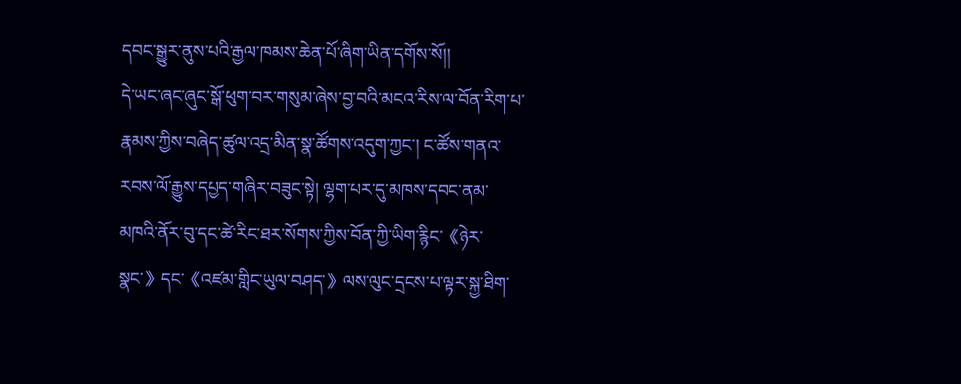དབང་སྒྱུར་ནུས་པའི་རྒྱལ་ཁམས་ཆེན་པོ་ཞིག་ཡིན་དགོས་སོ།།
དེ་ཡང་ཞང་ཞུང་སྒོ་ཕུག་བར་གསུམ་ཞེས་བྱ་བའི་མངའ་རིས་ལ་བོན་རིག་པ་རྣམས་ཀྱིས་བཞེད་ཚུལ་འདྲ་མིན་སྣ་ཚོགས་འདུག་ཀྱང་། ང་ཚོས་གནའ་རབས་ལོ་རྒྱུས་དཔྱད་གཞིར་བཟུང་སྟེ། ལྷག་པར་དུ་མཁས་དབང་ནམ་མཁའི་ནོར་བུ་དང་ཚེ་རིང་ཐར་སོགས་ཀྱིས་བོན་ཀྱི་ཡིག་རྙིང་《ཉེར་སྣང་》དང་《འཛམ་གླིང་ཡུལ་བཤད་》ལས་ལུང་དྲངས་པ་ལྟར་སྐྱ་ཐིག་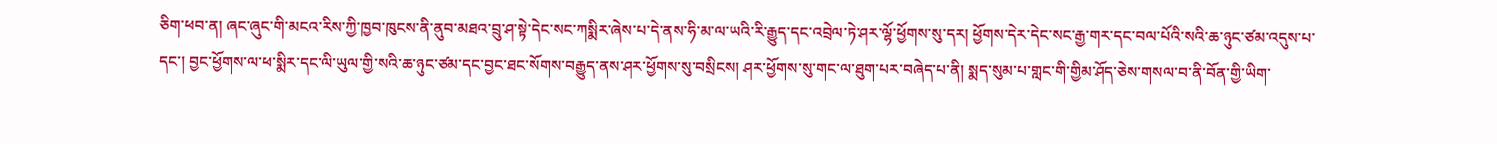ཅིག་ཕབ་ན། ཞང་ཞུང་གི་མངའ་རིས་ཀྱི་ཁྱབ་ཁུངས་ནི་ནུབ་མཐའ་བྲུ་ཤ་སྟེ་དེང་སང་ཀསྨིར་ཞེས་པ་དེ་ནས་ཧི་མ་ལ་ཡའི་རི་རྒྱུད་དང་འབྲེལ་ཏེ་ཤར་ལྷོ་ཕྱོགས་སུ་དར། ཕྱོགས་དེར་དེང་སང་རྒྱ་གར་དང་བལ་པོའི་སའི་ཆ་ཉུང་ཙམ་འདུས་པ་དང་། བྱང་ཕྱོགས་ལ་ཕ་སྨིར་དང་ལི་ཡུལ་གྱི་སའི་ཆ་ཉུང་ཙམ་དང་བྱང་ཐང་སོགས་བརྒྱུད་ནས་ཤར་ཕྱོགས་སུ་བསྲིངས། ཤར་ཕྱོགས་སུ་གང་ལ་ཐུག་པར་བཞེད་པ་ནི། སྨད་སུམ་པ་གླང་གི་གྱིམ་ཤོད་ཅེས་གསལ་བ་ནི་བོན་གྱི་ཡིག་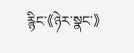རྙིང་《ཉེར་སྣང་》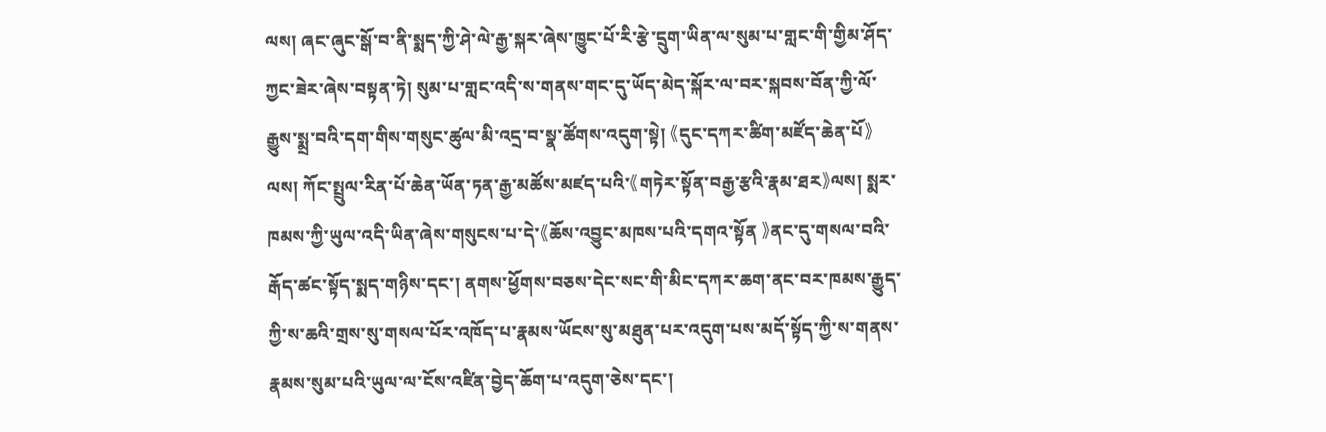ལས། ཞང་ཞུང་སྒོ་བ་ནི་སྨད་ཀྱི་ཤེ་ལེ་རྒྱ་སྐར་ཞེས་ཁྱུང་པོ་རི་རྩེ་དྲུག་ཡིན་ལ་སུམ་པ་གླང་གི་གྱིམ་ཤོད་ཀྱང་ཟེར་ཞེས་བསྟན་ཏེ། སུམ་པ་གླང་འདི་ས་གནས་གང་དུ་ཡོད་མེད་སྐོར་ལ་བར་སྐབས་བོན་ཀྱི་ལོ་རྒྱུས་སྨྲ་བའི་དག་གིས་གསུང་ཚུལ་མི་འདྲ་བ་སྣ་ཚོགས་འདུག་སྟེ། 《དུང་དཀར་ཚིག་མཛོད་ཆེན་པོ》ལས། ཀོང་སྤྲུལ་རིན་པོ་ཆེན་ཡོན་ཏན་རྒྱ་མཚོས་མཛད་པའི་《གཏེར་སྟོན་བརྒྱ་རྩའི་རྣམ་ཐར》ལས། སྨར་ཁམས་ཀྱི་ཡུལ་འདི་ཡིན་ཞེས་གསུངས་པ་དེ་《ཆོས་འབྱུང་མཁས་པའི་དགའ་སྟོན 》ནང་དུ་གསལ་བའི་རྒོད་ཚང་སྟོད་སྨད་གཉིས་དང་། ནགས་ཕྱོགས་བཅས་དེང་སང་གི་མིང་དཀར་ཆག་ནང་བར་ཁམས་རྒྱུད་ཀྱི་ས་ཆའི་གྲས་སུ་གསལ་པོར་འཁོད་པ་རྣམས་ཡོངས་སུ་མཐུན་པར་འདུག་པས་མདོ་སྟོད་ཀྱི་ས་གནས་རྣམས་སུམ་པའི་ཡུལ་ལ་ངོས་འཛིན་བྱེད་ཆོག་པ་འདུག་ཅེས་དང་།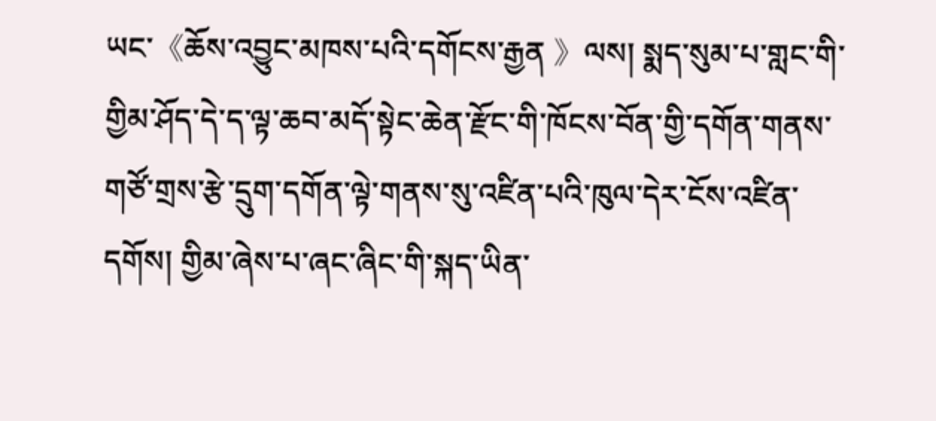ཡང་《ཆོས་འབྱུང་མཁས་པའི་དགོངས་རྒྱན 》ལས། སྨད་སུམ་པ་གླང་གི་གྱིམ་ཤོད་དེ་ད་ལྟ་ཆབ་མདོ་སྟེང་ཆེན་རྫོང་གི་ཁོངས་བོན་གྱི་དགོན་གནས་གཙོ་གྲས་རྩེ་དྲུག་དགོན་ལྟེ་གནས་སུ་འཛིན་པའི་ཁུལ་དེར་ངོས་འཛིན་དགོས། གྱིམ་ཞེས་པ་ཞང་ཞིང་གི་སྐད་ཡིན་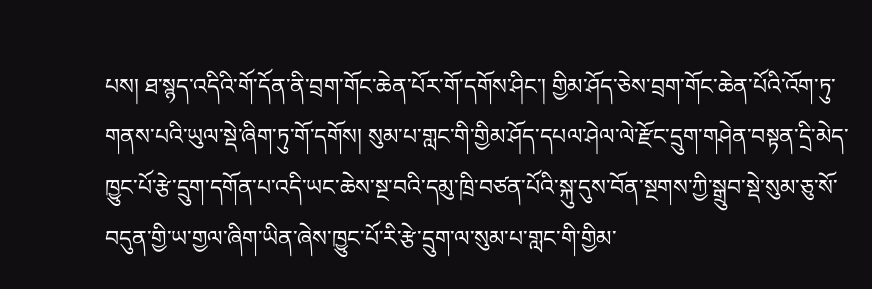པས། ཐ་སྙད་འདིའི་གོ་དོན་ནི་བྲག་གོང་ཆེན་པོར་གོ་དགོས་ཤིང་། གྱིམ་ཤོད་ཅེས་བྲག་གོང་ཆེན་པོའི་འོག་ཏུ་གནས་པའི་ཡུལ་སྡེ་ཞིག་ཏུ་གོ་དགོས། སུམ་པ་གླང་གི་གྱིམ་ཤོད་དཔལ་ཤེལ་ལེ་རྫོང་དྲུག་གཤེན་བསྟན་དྲི་མེད་ཁྱུང་པོ་རྩེ་དྲུག་དགོན་པ་འདི་ཡང་ཆེས་སྔ་བའི་དམུ་ཁྲི་བཙན་པོའི་སྐུ་དུས་བོན་སྔགས་ཀྱི་སྒྲུབ་སྡེ་སུམ་ཅུ་སོ་བདུན་གྱི་ཡ་གྱལ་ཞིག་ཡིན་ཞེས་ཁྱུང་པོ་རི་རྩེ་དྲུག་ལ་སུམ་པ་གླང་གི་གྱིམ་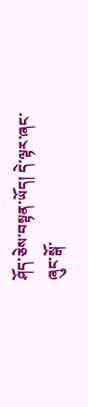ཤོད་ཅེས་བསྟན་ཡོད། དེ་ལྟར་ཞང་ཞུང་སྒོ་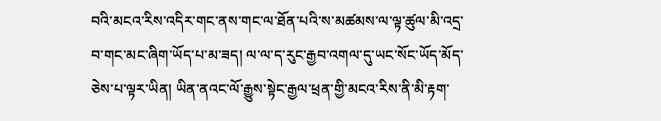བའི་མངའ་རིས་འདིར་གང་ནས་གང་ལ་ཐོན་པའི་ས་མཚམས་ལ་ལྟ་ཚུལ་མི་འདྲ་བ་གང་མང་ཞིག་ཡོད་པ་མ་ཟད། ལ་ལ་ད་རུང་རྒྱབ་འགལ་དུ་ཡང་སོང་ཡོད་མོད་ཅེས་པ་ལྟར་ཡིན། ཡིན་ནའང་ལོ་རྒྱུས་སྟེང་རྒྱལ་ཕྲན་གྱི་མངའ་རིས་ནི་མི་རྟག་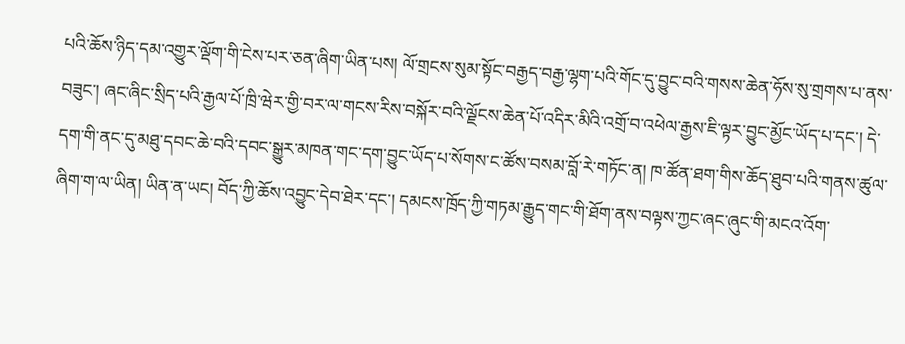པའི་ཆོས་ཉིད་དམ་འགྱུར་ལྡོག་གི་ངེས་པར་ཅན་ཞིག་ཡིན་པས། ལོ་གྲངས་སུམ་སྟོང་བརྒྱད་བརྒྱ་ལྷག་པའི་གོང་དུ་བྱུང་བའི་གསས་ཆེན་ཧོས་སུ་གྲགས་པ་ནས་བཟུང་། ཞང་ཞིང་སྲིད་པའི་རྒྱལ་པོ་ཁྲི་ཝེར་གྱི་བར་ལ་གངས་རིས་བསྐོར་བའི་ལྗོངས་ཆེན་པོ་འདིར་མིའི་འགྲོ་བ་འཕེལ་རྒྱས་ཇི་ལྟར་བྱུང་མྱོང་ཡོད་པ་དང་། དེ་དག་གི་ནང་དུ་མཐུ་དབང་ཆེ་བའི་དབང་སྒྱུར་མཁན་གང་དག་བྱུང་ཡོད་པ་སོགས་ང་ཚོས་བསམ་བློ་རེ་གཏོང་ན། ཁ་ཚོན་ཐག་གིས་ཆོད་ཐུབ་པའི་གནས་ཚུལ་ཞིག་ག་ལ་ཡིན། ཡིན་ན་ཡང། བོད་ཀྱི་ཆོས་འབྱུང་དེབ་ཐེར་དང་། དམངས་ཁྲོད་ཀྱི་གཏམ་རྒྱུད་གང་གི་ཐོག་ནས་བལྟས་ཀྱང་ཞང་ཞུང་གི་མངའ་འོག་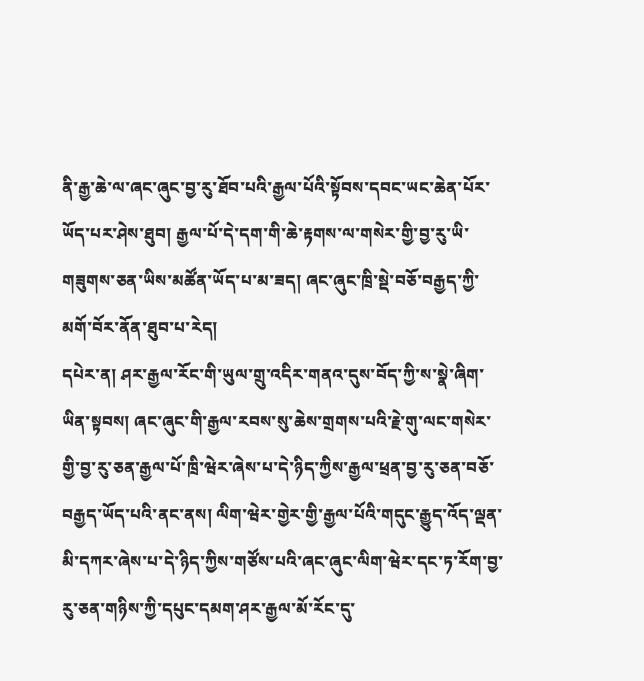ནི་རྒྱ་ཆེ་ལ་ཞང་ཞུང་བྱ་རུ་ཐོབ་པའི་རྒྱལ་པོའི་སྟོབས་དབང་ཡང་ཆེན་པོར་ཡོད་པར་ཤེས་ཐུབ། རྒྱལ་པོ་དེ་དག་གི་ཆེ་རྟགས་ལ་གསེར་གྱི་བྱ་རུ་ཡི་གཟུགས་ཅན་ཡིས་མཚོན་ཡོད་པ་མ་ཟད། ཞང་ཞུང་ཁྲི་སྡེ་བཅོ་བརྒྱད་ཀྱི་མགོ་བོར་ནོན་ཐུབ་པ་རེད།
དཔེར་ན། ཤར་རྒྱལ་རོང་གི་ཡུལ་གྲུ་འདིར་གནའ་དུས་བོད་ཀྱི་ས་སྣེ་ཞིག་ཡིན་སྟབས། ཞང་ཞུང་གི་རྒྱལ་རབས་སུ་ཆེས་གྲགས་པའི་རྗེ་གུ་ལང་གསེར་གྱི་བྱ་རུ་ཅན་རྒྱལ་པོ་ཁྲི་ཝེར་ཞེས་པ་དེ་ཉིད་ཀྱིས་རྒྱལ་ཕྲན་བྱ་རུ་ཅན་བཅོ་བརྒྱད་ཡོད་པའི་ནང་ནས། ལིག་ཝེར་གྱེར་གྱི་རྒྱལ་པོའི་གདུང་རྒྱུད་འོད་ལྡན་མི་དཀར་ཞེས་པ་དེ་ཉིད་ཀྱིས་གཙོས་པའི་ཞང་ཞུང་ལིག་ཝེར་དང་ཏ་རོག་བྱ་རུ་ཅན་གཉིས་ཀྱི་དཔུང་དམག་ཤར་རྒྱལ་མོ་རོང་དུ་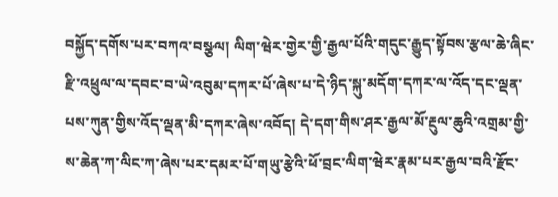བསྐྱོད་དགོས་པར་བཀའ་བསྩལ། ལིག་ཝེར་གྱེར་གྱི་རྒྱལ་པོའི་གདུང་རྒྱུད་སྟོབས་རྩལ་ཆེ་ཞིང་རྫི་འཕྲུལ་ལ་དབང་བ་ཡེ་འབུམ་དཀར་པོ་ཞེས་པ་དེ་ཉིད་སྐུ་མདོག་དཀར་ལ་འོད་དང་ལྡན་པས་ཀུན་གྱིས་འོད་ལྡན་མི་དཀར་ཞེས་འབོད། དེ་དག་གིས་ཤར་རྒྱལ་མོ་རྔུལ་ཆུའི་འགྲམ་གྱི་ས་ཆེན་ཀ་ལིང་ཀ་ཞེས་པར་དམར་པོ་གཡུ་རྩེའི་ཕོ་བྲང་ལིག་ཝེར་རྣམ་པར་རྒྱལ་བའི་རྫོང་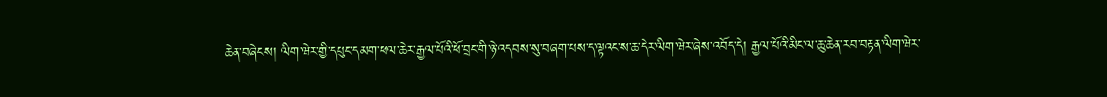ཆེན་བཞེངས། ལིག་ཝེར་གྱི་དཔུང་དམག་ཕལ་ཆེར་རྒྱལ་པོའི་ཕོ་བྲང་གི་ཉེ་འདབས་སུ་བཞག་པས་ད་ལྟའང་ས་ཆ་དེར་ལིག་ཝེར་ཞེས་འབོད་དེ། རྒྱལ་པོའི་མིང་ལ་ཆུ་ཆེན་རབ་བརྟན་ལིག་ཝེར་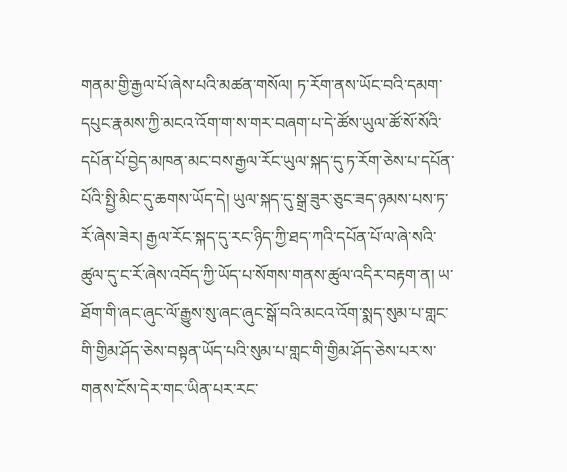གནམ་གྱི་རྒྱལ་པོ་ཞེས་པའི་མཚན་གསོལ། ཏ་རོག་ནས་ཡོང་བའི་དམག་དཔུང་རྣམས་ཀྱི་མངའ་འོག་ག་ས་གར་བཞག་པ་དེ་ཚོས་ཡུལ་ཚོ་སོ་སོའི་དཔོན་པོ་བྱེད་མཁན་མང་བས་རྒྱལ་རོང་ཡུལ་སྐད་དུ་ཏ་རོག་ཅེས་པ་དཔོན་པོའི་སྤྱི་མིང་དུ་ཆགས་ཡོད་དེ། ཡུལ་སྐད་དུ་སྒྲ་ཟུར་ཅུང་ཟད་ཉམས་པས་ཏ་རོ་ཞེས་ཟེར། རྒྱལ་རོང་སྐད་དུ་རང་ཉིད་ཀྱི་ཐད་ཀའི་དཔོན་པོ་ལ་ཞེ་སའི་ཚུལ་དུ་ང་རོ་ཞེས་འབོད་ཀྱི་ཡོད་པ་སོགས་གནས་ཚུལ་འདིར་བརྟག་ན། ཡ་ཐོག་གི་ཞང་ཞུང་ལོ་རྒྱུས་སུ་ཞང་ཞུང་སྒོ་བའི་མངའ་འོག་སྨད་སུམ་པ་གླང་གི་གྱིམ་ཤོད་ཅེས་བསྟན་ཡོད་པའི་སུམ་པ་གླང་གི་གྱིམ་ཤོད་ཅེས་པར་ས་གནས་ངོས་དེར་གང་ཡིན་པར་རང་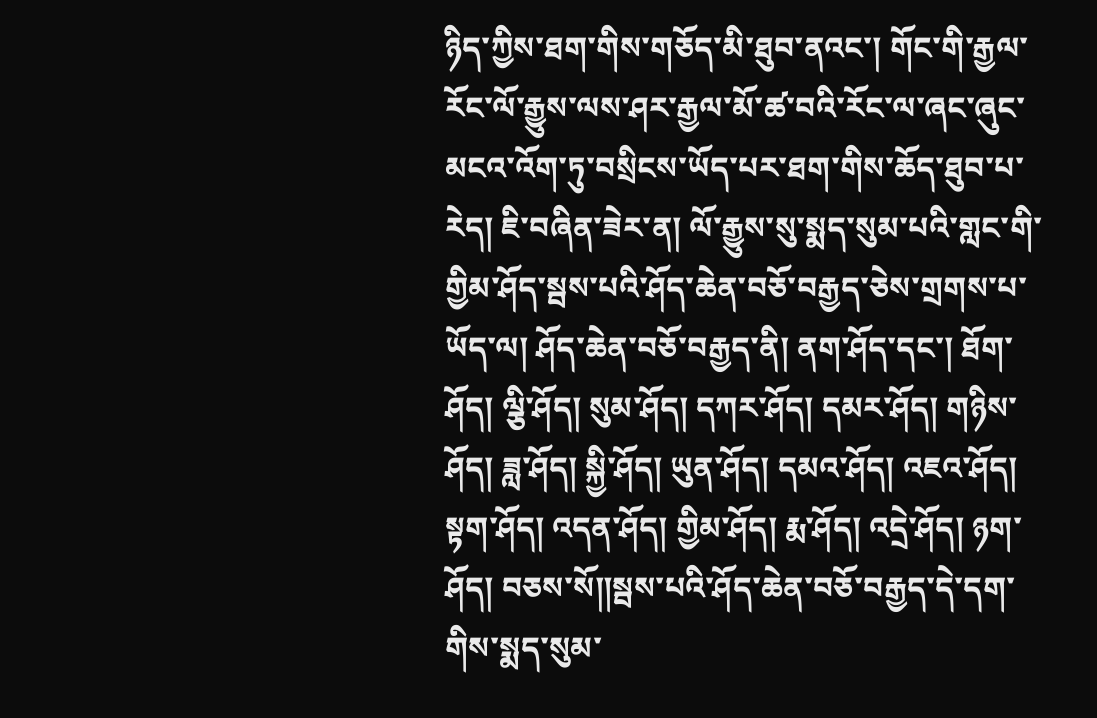ཉིད་ཀྱིས་ཐག་གིས་གཅོད་མི་ཐུབ་ནའང་། གོང་གི་རྒྱལ་རོང་ལོ་རྒྱུས་ལས་ཤར་རྒྱལ་མོ་ཚ་བའི་རོང་ལ་ཞང་ཞུང་མངའ་འོག་ཏུ་བསྲིངས་ཡོད་པར་ཐག་གིས་ཆོད་ཐུབ་པ་རེད། ཇི་བཞིན་ཟེར་ན། ལོ་རྒྱུས་སུ་སྨད་སུམ་པའི་གླང་གི་གྱིམ་ཤོད་སྦས་པའི་ཤོད་ཆེན་བཅོ་བརྒྱད་ཅེས་གྲགས་པ་ཡོད་ལ། ཤོད་ཆེན་བཅོ་བརྒྱད་ནི། ནག་ཤོད་དང་། ཐོག་ཤོད། ལྕི་ཤོད། སུམ་ཤོད། དཀར་ཤོད། དམར་ཤོད། གཉིས་ཤོད། ཟླ་ཤོད། སྐྱི་ཤོད། ཡུན་ཤོད། དམའ་ཤོད། འཇའ་ཤོད། སྟག་ཤོད། འདན་ཤོད། གྱིམ་ཤོད། རྨ་ཤོད། འདྲེ་ཤོད། ཉག་ཤོད། བཅས་སོ༎སྦས་པའི་ཤོད་ཆེན་བཅོ་བརྒྱད་དེ་དག་གིས་སྨད་སུམ་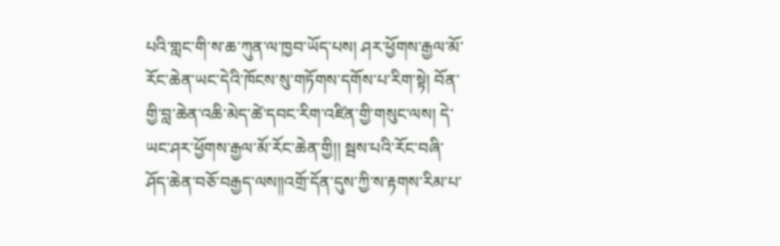པའི་གླང་གི་ས་ཆ་ཀུན་ལ་ཁྱབ་ཡོད་པས། ཤར་ཕྱོགས་རྒྱལ་མོ་རོང་ཆེན་ཡང་དེའི་ཁོངས་སུ་གཏོགས་དགོས་པ་རིག་སྟེ། བོན་གྱི་བླ་ཆེན་འཆི་མེད་ཚེ་དབང་རིག་འཛིན་གྱི་གསུང་ལས། དེ་ཡང་ཤར་ཕྱོགས་རྒྱལ་མོ་རོང་ཆེན་གྱི།། སྦས་པའི་རོང་བཞི་ཤོད་ཆེན་བཅོ་བརྒྱད་ལས༎འགྲོ་དོན་དུས་ཀྱི་ས་རྟགས་རིམ་པ་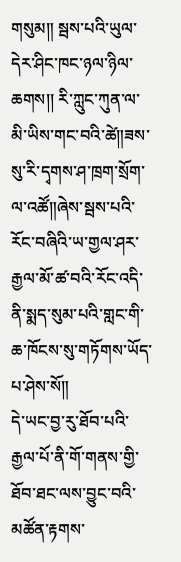གསུམ༎ སྦས་པའི་ཡུལ་དེར་ཤིང་ཁང་ཉལ་ཉིལ་ཆགས།། རི་ཀླུང་ཀུན་ལ་མི་ཡིས་གང་བའི་ཚེ༎ཟས་སུ་རི་དྭགས་ཤ་ཁྲག་སྲོག་ལ་འཚོ༎ཞེས་སྦས་པའི་རོང་བཞིའི་ཡ་གྱལ་ཤར་རྒྱལ་མོ་ཚ་བའི་རོང་འདི་ནི་སྨད་སུམ་པའི་གླང་གི་ཆ་ཁོངས་སུ་གཏོགས་ཡོད་པ་ཤེས་སོ༎
དེ་ཡང་བྱ་རུ་ཐོབ་པའི་རྒྱལ་པོ་ནི་གོ་གནས་གྱི་ཐོབ་ཐང་ལས་བྱུང་བའི་མཚོན་རྟགས་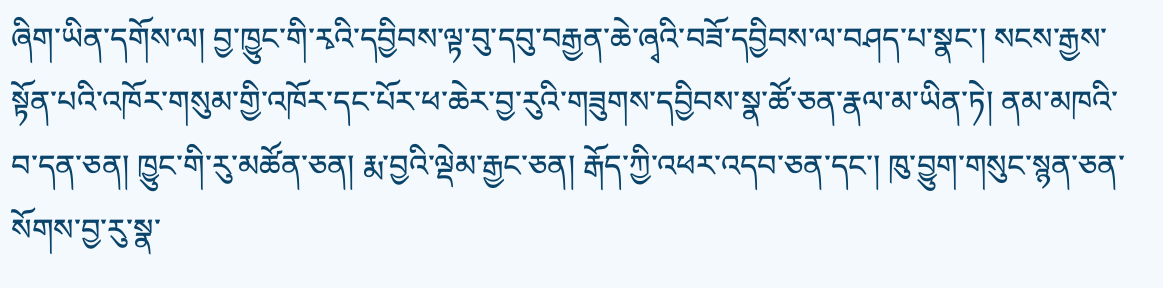ཞིག་ཡིན་དགོས་ལ། བྱ་ཁྱུང་གི་རྭའི་དབྱིབས་ལྟ་བུ་དབུ་བརྒྱན་ཆེ་ཞྭའི་བཟོ་དབྱིབས་ལ་བཤད་པ་སྣང་། སངས་རྒྱས་སྟོན་པའི་འཁོར་གསུམ་གྱི་འཁོར་དང་པོར་ཕ་ཆེར་བྱ་རུའི་གཟུགས་དབྱིབས་སྣ་ཚོ་ཅན་རྣལ་མ་ཡིན་ཏེ། ནམ་མཁའི་བ་དན་ཅན། ཁྱུང་གི་རུ་མཚོན་ཅན། རྨ་བྱའི་ལྡེམ་རྒྱང་ཅན། རྒོད་ཀྱི་འཕར་འདབ་ཅན་དང་། ཁུ་བྱུག་གསུང་སྙན་ཅན་སོགས་བྱ་རུ་སྣ་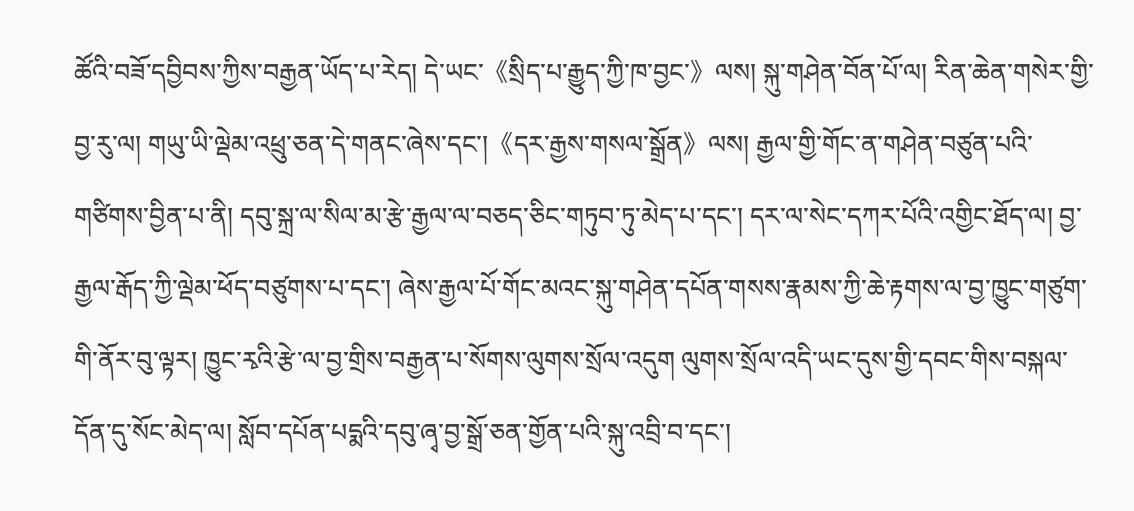ཚོའི་བཟོ་དབྱིབས་ཀྱིས་བརྒྱན་ཡོད་པ་རེད། དེ་ཡང་《སྲིད་པ་རྒྱུད་ཀྱི་ཁ་བྱང་》ལས། སྐུ་གཤེན་བོན་པོ་ལ། རིན་ཆེན་གསེར་གྱི་བྱ་རུ་ལ། གཡུ་ཡི་ལྡེམ་འཕྲུ་ཅན་དེ་གནང་ཞེས་དང་།《དར་རྒྱས་གསལ་སྒྲོན》ལས། རྒྱལ་གྱི་གོང་ན་གཤེན་བཙུན་པའི་གཙིགས་བྱིན་པ་ནི། དབུ་སྐྲ་ལ་སིལ་མ་རྩེ་རྒྱལ་ལ་བཅད་ཅིང་གཏུབ་ཏུ་མེད་པ་དང་། དར་ལ་སེང་དཀར་པོའི་འགྱིང་ཐོད་ལ། བྱ་རྒྱལ་རྒོད་ཀྱི་ལྡེམ་ཕོད་བཙུགས་པ་དང་། ཞེས་རྒྱལ་པོ་གོང་མའང་སྐུ་གཤེན་དཔོན་གསས་རྣམས་ཀྱི་ཆེ་རྟགས་ལ་བྱ་ཁྱུང་གཙུག་གི་ནོར་བུ་ལྟར། ཁྱུང་རྭའི་རྩེ་ལ་བྱ་གྲིས་བརྒྱན་པ་སོགས་ལུགས་སྲོལ་འདུག ལུགས་སྲོལ་འདི་ཡང་དུས་གྱི་དབང་གིས་བསྐལ་དོན་དུ་སོང་མེད་ལ། སློབ་དཔོན་པདྨའི་དབུ་ཞྭ་བྱ་སྒྲོ་ཅན་གྱོན་པའི་སྐུ་འབྲི་བ་དང་།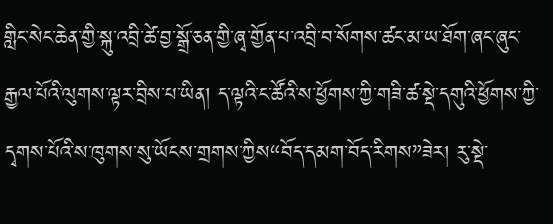གླིང་སེང་ཆེན་གྱི་སྐུ་འབྲི་ཚེ་བྱ་སྒྲོ་ཅན་གྱི་ཞྭ་གྱོན་པ་འབྲི་བ་སོགས་ཚང་མ་ཡ་ཐོག་ཞང་ཞུང་རྒྱལ་པོའི་ལུགས་ལྟར་བྲིས་པ་ཡིན། ད་ལྟའི་ང་ཚོའི་ས་ཕྱོགས་ཀྱི་གཟི་ཚ་སྡེ་དགུའི་ཕྱོགས་ཀྱི་དྭགས་པོའི་ས་ཁུགས་སུ་ཡོངས་གྲགས་ཀྱིས“བོད་དམག་བོད་རིགས”ཟེར། རུ་སྡེ་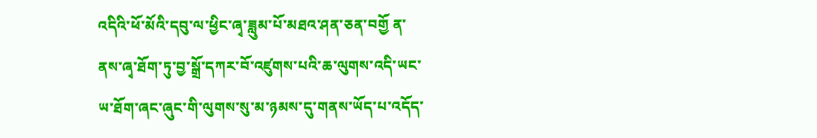འདིའི་ཕོ་མོའི་དབུ་ལ་ཕྱིང་ཞྭ་ཟླུམ་པོ་མཐའ་ཤན་ཅན་བགྱོ ན་ནས་ཞྭ་ཐོག་ཏུ་བྱ་སྒྲོ་དཀར་བོ་འཛུགས་པའི་ཆ་ལུགས་འདི་ཡང་ཡ་ཐོག་ཞང་ཞུང་གི་ལུགས་སུ་མ་ཉམས་དུ་གནས་ཡོད་པ་འདོད་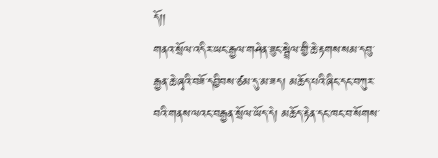དོ།།
གནའ་སྲོལ་འདིར་ཡང་རྒྱལ་གཤེན་ཟུང་སྦྲེལ་གྱི་ཆེ་རྟགས་སམ་དབུ་རྒྱན་ཆེ་ཞྭའི་བཟོ་དབྱིབས་ཙམ་དུ་མ་ཟད། མཆོད་པའི་ཞིང་དང་བཀུར་བའི་གནས་ལའང་བརྒྱན་སྲོལ་ཡོད་དེ། མཆོད་རྟེན་དང་ཁང་བ་སོགས་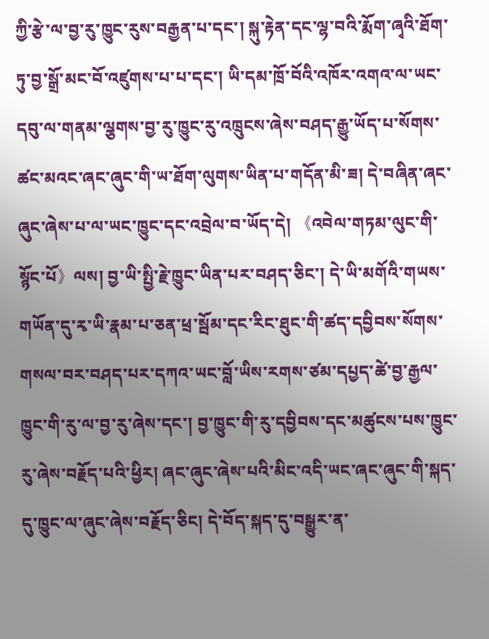ཀྱི་རྩེ་ལ་བྱ་རུ་ཁྱུང་རུས་བརྒྱན་པ་དང་། སྐུ་རྟེན་དང་ལྷ་བའི་རྨོག་ཞྭའི་ཐོག་ཏུ་བྱ་སྒྲོ་མང་བོ་འཛུགས་པ་པ་དང་། ཡི་དམ་ཁྲོ་བོའི་འཁོར་འགའ་ལ་ཡང་དབུ་ལ་གནམ་ལྕགས་བྱ་རུ་ཁྱུང་རུ་འཁྲུངས་ཞེས་བཤད་རྒྱུ་ཡོད་པ་སོགས་ཚང་མའང་ཞང་ཞུང་གི་ཡ་ཐོག་ལུགས་ཡིན་པ་གདོན་མི་ཟ། དེ་བཞིན་ཞང་ཞུང་ཞེས་པ་ལ་ཡང་ཁྱུང་དང་འབྲེལ་བ་ཡོད་དེ། 《འབེལ་གཏམ་ལུང་གི་སྙོང་པོ》ལས། བྱ་ཡི་སྤྱི་རྗེ་ཁྱུང་ཡིན་པར་བཤད་ཅིང་། དེ་ཡི་མགོའི་གཡས་གཡོན་དུ་རྭ་ཡི་རྣམ་པ་ཅན་ཕྲ་སྦོམ་དང་རིང་ཐུང་གི་ཚད་དབྱིབས་སོགས་གསལ་བར་བཤད་པར་དཀའ་ཡང་བློ་ཡིས་རགས་ཙམ་དཔྱད་ཚེ་བྱ་རྒྱལ་ཁྱུང་གི་རུ་ལ་བྱ་རུ་ཞེས་དང་། བྱ་ཁྱུང་གི་རུ་དབྱིབས་དང་མཚུངས་པས་ཁྱུང་རུ་ཞེས་བརྗོད་པའི་ཕྱིར། ཞང་ཞུང་ཞེས་པའི་མིང་འདི་ཡང་ཞང་ཞུང་གི་སྐད་དུ་ཁྱུང་ལ་ཞུང་ཞེས་བརྗོད་ཅིང། དེ་བོད་སྐད་དུ་བསྒྱུར་ན་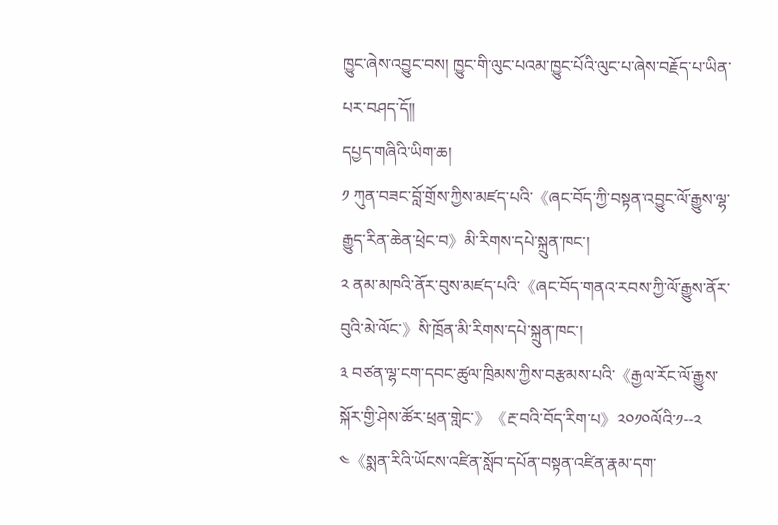ཁྱུང་ཞེས་འབྱུང་བས། ཁྱུང་གི་ལུང་པའམ་ཁྱུང་པོའི་ལུང་པ་ཞེས་བརྗོད་པ་ཡིན་པར་བཤད་དོ༎
དཔྱད་གཞིའི་ཡིག་ཆ།
༡ ཀུན་བཟང་བློ་གྲོས་ཀྱིས་མཛད་པའི་《ཞང་བོད་ཀྱི་བསྟན་འབྱུང་ལོ་རྒྱུས་ལྷ་རྒྱུད་རིན་ཆེན་ཕྲེང་བ》མི་རིགས་དཔེ་སྐྲུན་ཁང་།
༢ ནམ་མཁའི་ནོར་བུས་མཛད་པའི་《ཞང་བོད་གནའ་རབས་ཀྱི་ལོ་རྒྱུས་ནོར་བུའི་མེ་ལོང་》སི་ཁྲོན་མི་རིགས་དཔེ་སྐྲུན་ཁང་།
༣ བཙན་ལྷ་ངག་དབང་ཚུལ་ཁྲིམས་ཀྱིས་བརྩམས་པའི་《རྒྱལ་རོང་ལོ་རྒྱུས་སྐོར་གྱི་ཤེས་ཚོར་ཕྲན་གླེང་》《རྔ་བའི་བོད་རིག་པ》༢༠༡༠ལོའི་༡--༢
༤《སྨན་རིའི་ཡོངས་འཛིན་སློབ་དཔོན་བསྟན་འཛིན་རྣམ་དག་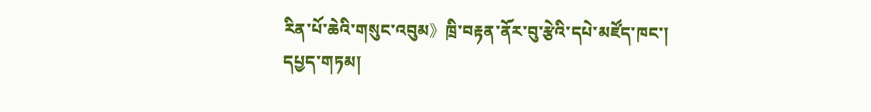རིན་པོ་ཆེའི་གསུང་འབུམ》ཁྲི་བརྟན་ནོར་བུ་རྩེའི་དཔེ་མཛོད་ཁང་།
དཔྱད་གཏམ།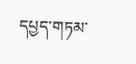དཔྱད་གཏམ་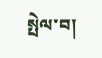སྤེལ་བ།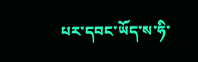པར་དབང་ཡོད་ས་ཧི་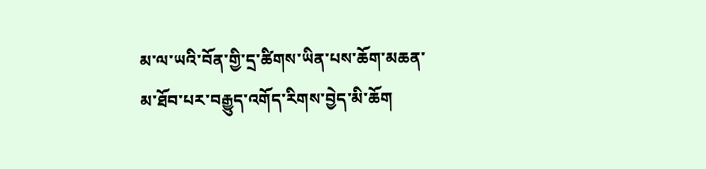མ་ལ་ཡའི་བོན་གྱི་དྲ་ཚིགས་ཡིན་པས་ཆོག་མཆན་མ་ཐོབ་པར་བརྒྱུད་འགོད་རིགས་བྱེད་མི་ཆོག